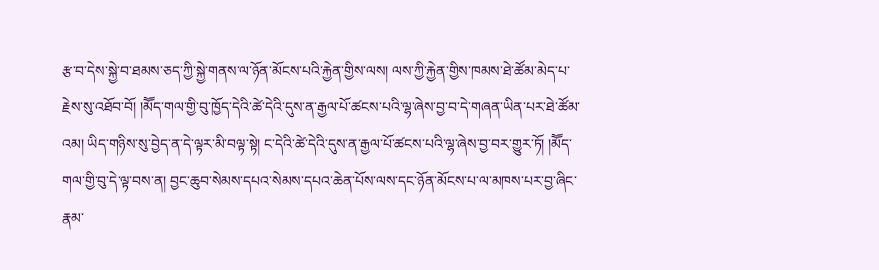རྩ་བ་དེས་སྐྱེ་བ་ཐམས་ཅད་ཀྱི་སྐྱེ་གནས་ལ་ཉོན་མོངས་པའི་རྐྱེན་གྱིས་ལས། ལས་ཀྱི་རྐྱེན་གྱིས་ཁམས་ཐེ་ཚོམ་མེད་པ་རྗེས་སུ་འཐོབ་བོ། །མཽད་གལ་གྱི་བུ་ཁྱོད་དེའི་ཚེ་དེའི་དུས་ན་རྒྱལ་པོ་ཚངས་པའི་ལྷ་ཞེས་བྱ་བ་དེ་གཞན་ཡིན་པར་ཐེ་ཚོམ་འམ། ཡིད་གཉིས་སུ་བྱེད་ན་དེ་ལྟར་མི་བལྟ་སྟེ། ང་དེའི་ཚེ་དེའི་དུས་ན་རྒྱལ་པོ་ཚངས་པའི་ལྷ་ཞེས་བྱ་བར་གྱུར་ཏོ། །མཽད་གལ་གྱི་བུ་དེ་ལྟ་བས་ན། བྱང་ཆུབ་སེམས་དཔའ་སེམས་དཔའ་ཆེན་པོས་ལས་དང་ཉོན་མོངས་པ་ལ་མཁས་པར་བྱ་ཞིང་རྣམ་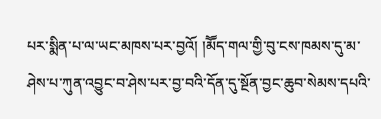པར་སྨིན་པ་ལ་ཡང་མཁས་པར་བྱའོ། །མཽད་གལ་གྱི་བུ་ངས་ཁམས་དུ་མ་ཤེས་པ་ཀུན་འབྱུང་བ་ཤེས་པར་བྱ་བའི་དོན་དུ་སྔོན་བྱང་ཆུབ་སེམས་དཔའི་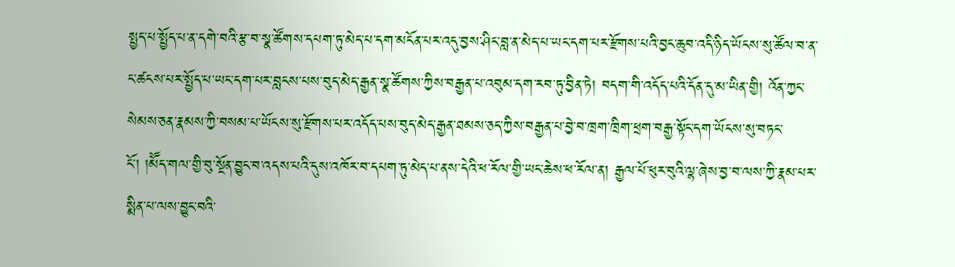སྤྱད་པ་སྤྱོད་པ་ན་དགེ་བའི་རྩ་བ་སྣ་ཚོགས་དཔག་ཏུ་མེད་པ་དག་མངོན་པར་འདུ་བྱས་ཤིང་བླ་ན་མེད་པ་ཡང་དག་པར་རྫོགས་པའི་བྱང་ཆུབ་འདི་ཉིད་ཡོངས་སུ་ཚོལ་བ་ན་ང་ཚངས་པར་སྤྱོད་པ་ཡང་དག་པར་བླངས་པས་བུད་མེད་རྒྱན་སྣ་ཚོགས་ཀྱིས་བརྒྱན་པ་འབུམ་དག་རབ་ཏུ་བྱིན་ཏེ། བདག་གི་འདོད་པའི་དོན་དུ་མ་ཡིན་གྱི། འོན་ཀྱང་སེམས་ཅན་རྣམས་ཀྱི་བསམ་པ་ཡོངས་སུ་རྫོགས་པར་འདོད་པས་བུད་མེད་རྒྱན་ཐམས་ཅད་ཀྱིས་བརྒྱན་པ་བྱེ་བ་ཁྲག་ཁྲིག་ཕྲག་བརྒྱ་སྟོང་དག་ཡོངས་སུ་བཏང་ངོ་། །མཽད་གལ་གྱི་བུ་སྔོན་བྱུང་བ་འདས་པའི་དུས་འཁོར་བ་དཔག་ཏུ་མེད་པ་ནས་དེའི་ཕ་རོལ་གྱི་ཡང་ཆེས་ཕ་རོལ་ན། རྒྱལ་པོ་ཕུར་བུའི་ལྷ་ཞེས་བྱ་བ་ལས་ཀྱི་རྣམ་པར་སྨིན་པ་ལས་བྱུང་བའི་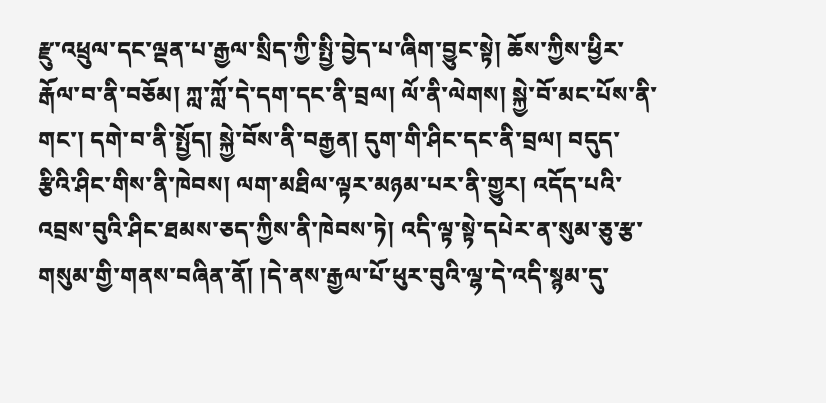རྫུ་འཕྲུལ་དང་ལྡན་པ་རྒྱལ་སྲིད་ཀྱི་སྤྱི་བྱེད་པ་ཞིག་བྱུང་སྟེ། ཆོས་ཀྱིས་ཕྱིར་རྒོལ་བ་ནི་བཅོམ། ཀླ་ཀློ་དེ་དག་དང་ནི་བྲལ། ལོ་ནི་ལེགས། སྐྱེ་བོ་མང་པོས་ནི་གང་། དགེ་བ་ནི་སྤྱོད། སྐྱེ་བོས་ནི་བརྒྱན། དུག་གི་ཤིང་དང་ནི་བྲལ། བདུད་རྩིའི་ཤིང་གིས་ནི་ཁེབས། ལག་མཐིལ་ལྟར་མཉམ་པར་ནི་གྱུར། འདོད་པའི་འབྲས་བུའི་ཤིང་ཐམས་ཅད་ཀྱིས་ནི་ཁེབས་ཏེ། འདི་ལྟ་སྟེ་དཔེར་ན་སུམ་ཅུ་རྩ་གསུམ་གྱི་གནས་བཞིན་ནོ། །དེ་ནས་རྒྱལ་པོ་ཕུར་བུའི་ལྷ་དེ་འདི་སྙམ་དུ་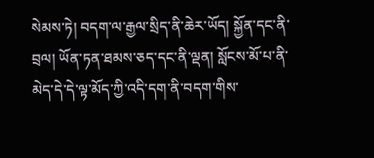སེམས་ཏེ། བདག་ལ་རྒྱལ་སྲིད་ནི་ཆེར་ཡོད། སྐྱོན་དང་ནི་བྲལ། ཡོན་ཏན་ཐམས་ཅད་དང་ནི་ལྡན། སློངས་མོ་པ་ནི་མེད་དེ་དེ་ལྟ་མོད་ཀྱི་འདི་དག་ནི་བདག་གིས་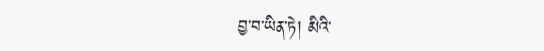བྱ་བ་ཡིན་ཏེ། མིའི་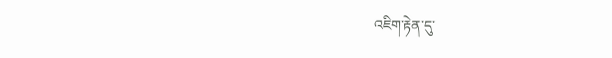འཇིག་རྟེན་དུ་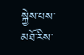སྐྱེས་པས་མཐོ་རིས་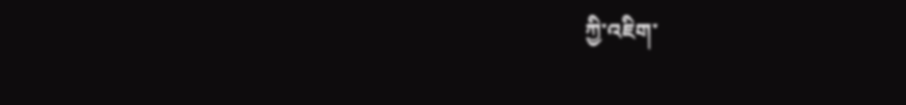ཀྱི་འཇིག་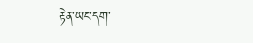རྟེན་ཡང་དག་